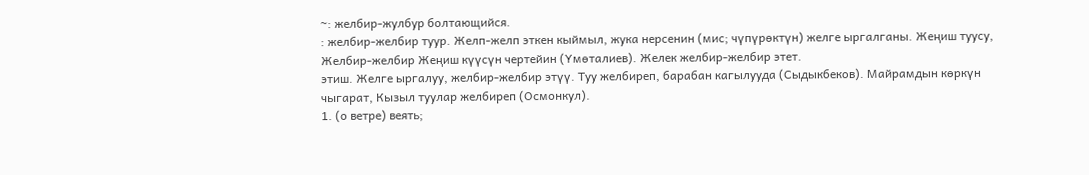~: желбир-жулбур болтающийся.
: желбир-желбир туур. Желп-желп эткен кыймыл, жука нерсенин (мис; чүпүрөктүн) желге ыргалганы. Жеңиш туусу, Желбир-желбир Жеңиш күүсүн чертейин (Үмөталиев). Желек желбир-желбир этет.
этиш. Желге ыргалуу, желбир-желбир этүү. Туу желбиреп, барабан кагылууда (Сыдыкбеков). Майрамдын көркүн чыгарат, Кызыл туулар желбиреп (Осмонкул).
1. (о ветре) веять;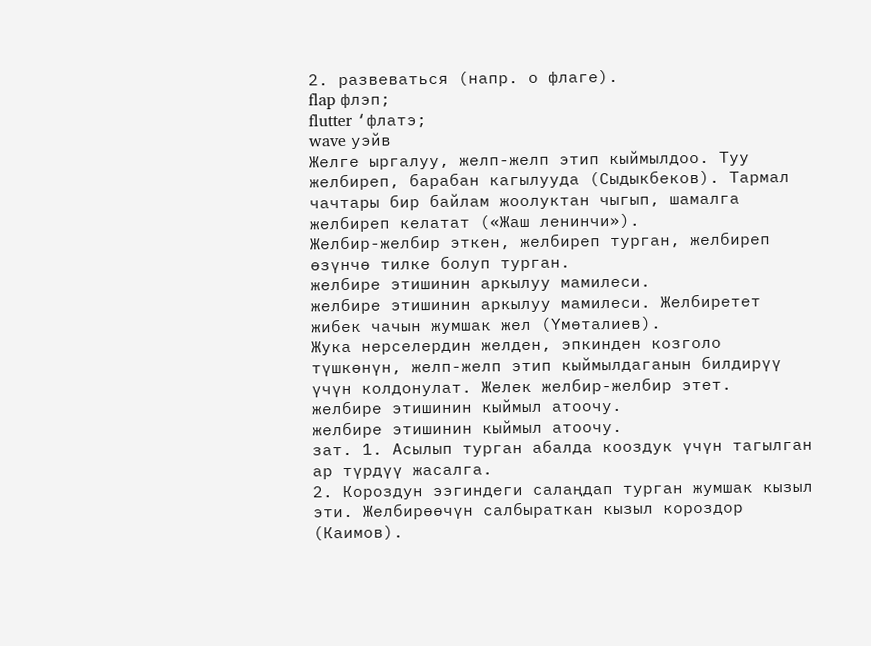2. развеваться (напр. о флаге).
flap флэп;
flutter ‘флатэ;
wave уэйв
Желге ыргалуу, желп-желп этип кыймылдоо. Туу желбиреп, барабан кагылууда (Сыдыкбеков). Тармал чачтары бир байлам жоолуктан чыгып, шамалга желбиреп келатат («Жаш ленинчи»).
Желбир-желбир эткен, желбиреп турган, желбиреп өзүнчө тилке болуп турган.
желбире этишинин аркылуу мамилеси.
желбире этишинин аркылуу мамилеси. Желбиретет жибек чачын жумшак жел (Үмөталиев).
Жука нерселердин желден, эпкинден козголо түшкөнүн, желп-желп этип кыймылдаганын билдирүү үчүн колдонулат. Желек желбир-желбир этет.
желбире этишинин кыймыл атоочу.
желбире этишинин кыймыл атоочу.
зат. 1. Асылып турган абалда кооздук үчүн тагылган ар түрдүү жасалга.
2. Короздун ээгиндеги салаңдап турган жумшак кызыл эти. Желбирөөчүн салбыраткан кызыл короздор (Каимов).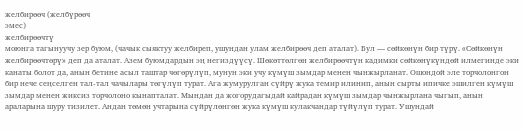желбирөөч (желбүрөөч
эмес)
желбирөөчтү
моюнга тагынуучу зер буюм, (чачык сыяктуу желбиреп, ушундан улам желбирөөч деп аталат). Бул — сөйкөнүн бир түрү. «Сөйкөнүн желбирөөчтөрү» деп да аталат. Азем буюмдардын эң негиздүүсү. Шөкөттөлгөн желбирөөчтүн кадимки сөйкөнүкүндөй илмегинде эки канаты болот да, анын бетине асыл таштар чөгөрүлүп, мунун эки учу күмүш зымдар менен чынжырланат. Ошондой эле торчолонгон бир нече сеңселген тал-тал чачылары төгүлүп турат. Ага жумурулган сүйрү жука темир илинип, анын сырты ипичке эшилген күмүш зымдар менен жиксиз торчолоно кынапталат. Мындан да жогорудагыдай кайрадан күмүш зымдар чынжырлана чыгып, анын араларына шуру тизилет. Андан төмөн учтарына сүйрүлөнгөн жука күмүш кулакчандар түйүлүп турат. Ушундай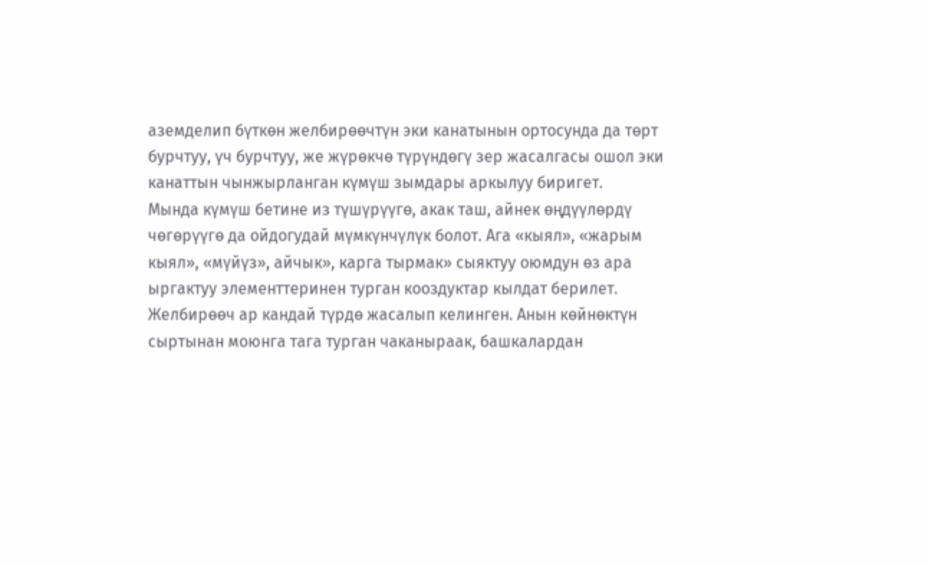аземделип бүткөн желбирөөчтүн эки канатынын ортосунда да төрт бурчтуу, үч бурчтуу, же жүрөкчө түрүндөгү зер жасалгасы ошол эки канаттын чынжырланган күмүш зымдары аркылуу биригет.
Мында күмүш бетине из түшүрүүгө, акак таш, айнек өңдүүлөрдү чөгөрүүгө да ойдогудай мүмкүнчүлүк болот. Ага «кыял», «жарым кыял», «мүйүз», айчык», карга тырмак» сыяктуу оюмдун өз ара ыргактуу элементтеринен турган кооздуктар кылдат берилет.
Желбирөөч ар кандай түрдө жасалып келинген. Анын көйнөктүн сыртынан моюнга тага турган чаканыраак, башкалардан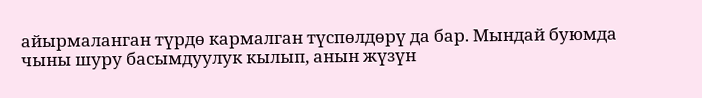айырмаланган түрдө кармалган түспөлдөрү да бар. Мындай буюмда чыны шуру басымдуулук кылып, анын жүзүн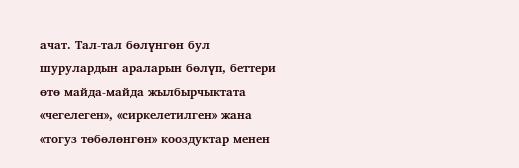ачат. Тал-тал бөлүнгөн бул шурулардын араларын бөлүп, беттери өтө майда-майда жылбырчыктата «чегелеген», «сиркелетилген» жана «тогуз төбөлөнгөн» кооздуктар менен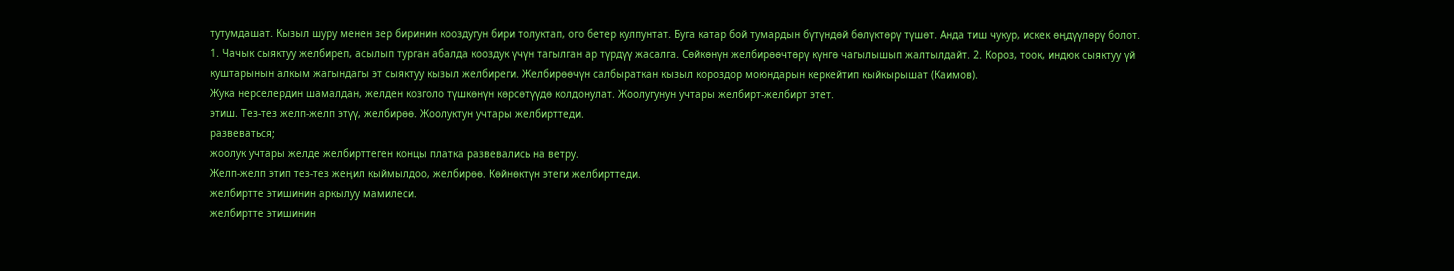тутумдашат. Кызыл шуру менен зер биринин кооздугун бири толуктап, ого бетер кулпунтат. Буга катар бой тумардын бүтүндөй бөлүктөрү түшөт. Анда тиш чукур, искек өңдүүлөрү болот.
1. Чачык сыяктуу желбиреп, асылып турган абалда кооздук үчүн тагылган ар түрдүү жасалга. Сөйкөнүн желбирөөчтөрү күнгө чагылышып жалтылдайт. 2. Короз, тоок, индюк сыяктуу үй куштарынын алкым жагындагы эт сыяктуу кызыл желбиреги. Желбирөөчүн салбыраткан кызыл короздор моюндарын керкейтип кыйкырышат (Каимов).
Жука нерселердин шамалдан, желден козголо түшкөнүн көрсөтүүдө колдонулат. Жоолугунун учтары желбирт-желбирт этет.
этиш. Тез-тез желп-желп этүү, желбирөө. Жоолуктун учтары желбирттеди.
развеваться;
жоолук учтары желде желбирттеген концы платка развевались на ветру.
Желп-желп этип тез-тез жеңил кыймылдоо, желбирөө. Көйнөктүн этеги желбирттеди.
желбиртте этишинин аркылуу мамилеси.
желбиртте этишинин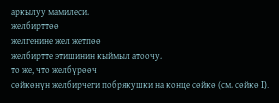аркылуу мамилеси.
желбирттөө
желгенине жел жетпөө
желбиртте этишинин кыймыл атоочу.
то же, что желбүрөөч
сөйкөнүн желбирчеги побрякушки на конце сөйкө (см. сөйкө I).